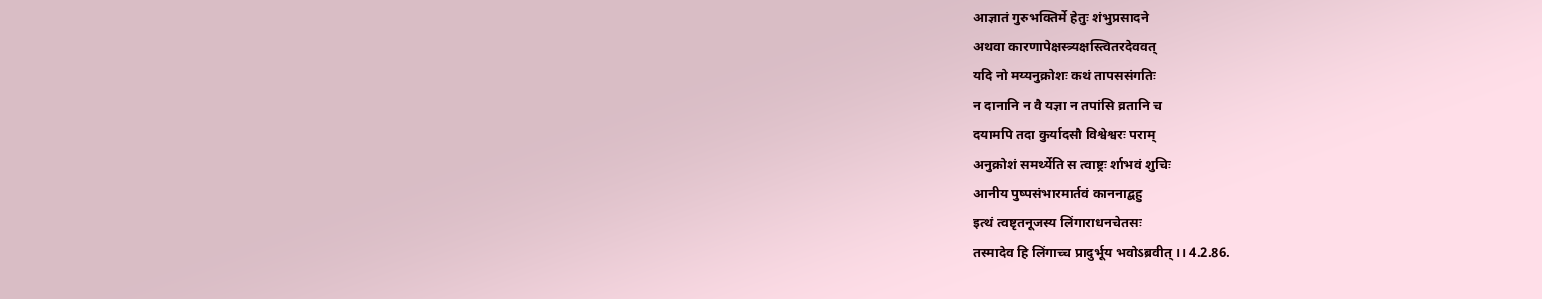आज्ञातं गुरुभक्तिर्मे हेतुः शंभुप्रसादने
अथवा कारणापेक्षस्त्र्यक्षस्त्वितरदेववत्
यदि नो मय्यनुक्रोशः कथं तापससंगतिः
न दानानि न वै यज्ञा न तपांसि व्रतानि च
दयामपि तदा कुर्यादसौ विश्वेश्वरः पराम्
अनुक्रोशं समर्थ्येति स त्वाष्ट्रः र्शाभवं शुचिः
आनीय पुष्पसंभारमार्तवं काननाद्बहु
इत्थं त्वष्टृतनूजस्य लिंगाराधनचेतसः
तस्मादेव हि लिंगाच्च प्रादुर्भूय भवोऽब्रवीत् ।। 4.2.86.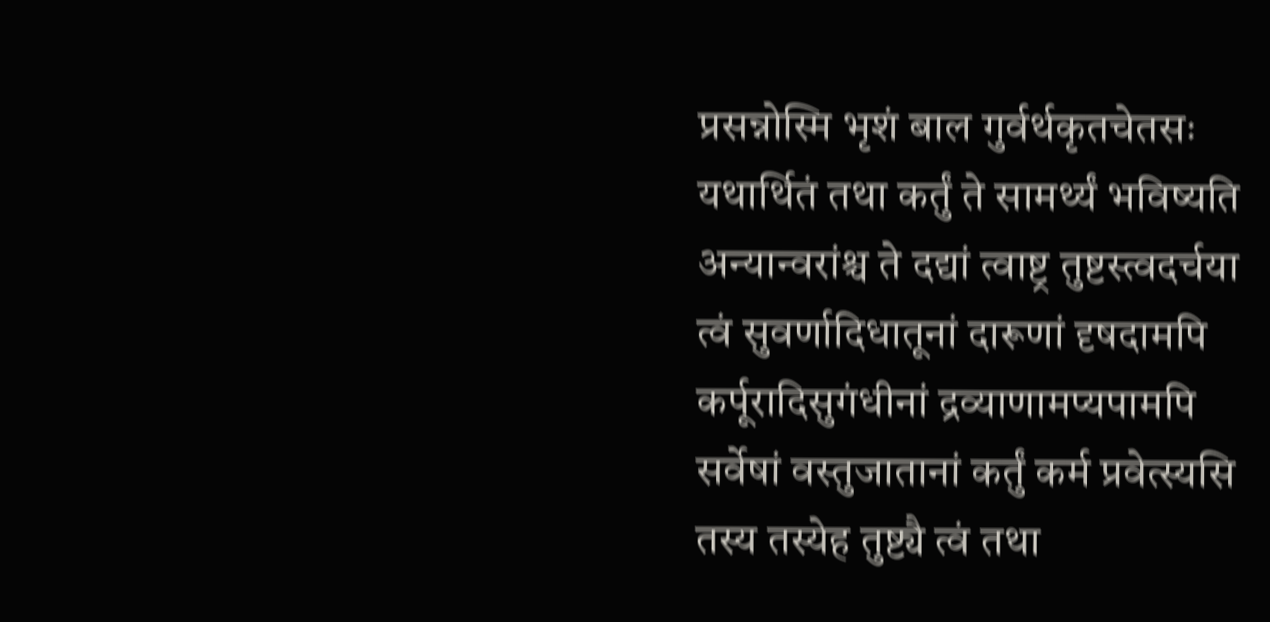प्रसन्नोस्मि भृशं बाल गुर्वर्थकृतचेतसः
यथार्थितं तथा कर्तुं ते सामर्थ्यं भविष्यति
अन्यान्वरांश्च ते दद्यां त्वाष्ट्र तुष्टस्त्वदर्चया
त्वं सुवर्णादिधातूनां दारूणां दृषदामपि
कर्पूरादिसुगंधीनां द्रव्याणामप्यपामपि
सर्वेषां वस्तुजातानां कर्तुं कर्म प्रवेत्स्यसि
तस्य तस्येह तुष्ट्यै त्वं तथा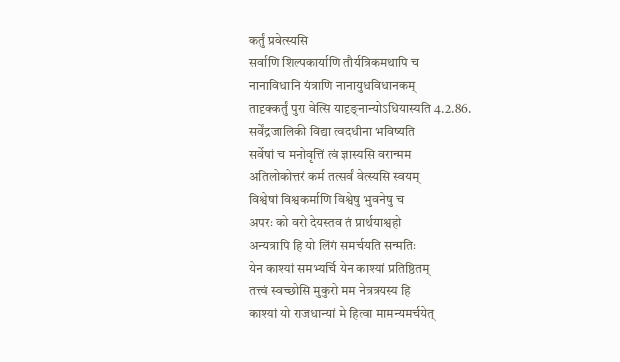कर्तुं प्रवेत्स्यसि
सर्वाणि शिल्पकार्याणि तौर्यत्रिकमथापि च
नानाविधानि यंत्राणि नानायुधविधानकम्
तादृक्कर्तुं पुरा वेत्सि यादृङ्नान्योऽधियास्यति 4.2.86.
सर्वेंद्रजालिकी विद्या त्वदधीना भविष्यति
सर्वेषां च मनोवृत्तिं त्वं ज्ञास्यसि वरान्मम
अतिलोकोत्तरं कर्म तत्सर्वं वेत्स्यसि स्वयम्
विश्वेषां विश्वकर्माणि विश्वेषु भुवनेषु च
अपरः को वरो देयस्तव तं प्रार्थयाश्वहो
अन्यत्रापि हि यो लिंगं समर्चयति सन्मतिः
येन काश्यां समभ्यर्चि येन काश्यां प्रतिष्ठितम्
तत्त्वं स्वच्छोसि मुकुरो मम नेत्रत्रयस्य हि
काश्यां यो राजधान्यां मे हित्वा मामन्यमर्चयेत्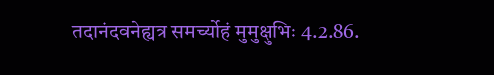तदानंदवनेह्यत्र समर्च्योहं मुमुक्षुभिः 4.2.86.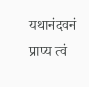यथानंदवनं प्राप्य त्वं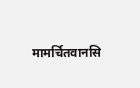मामर्चितवानसि